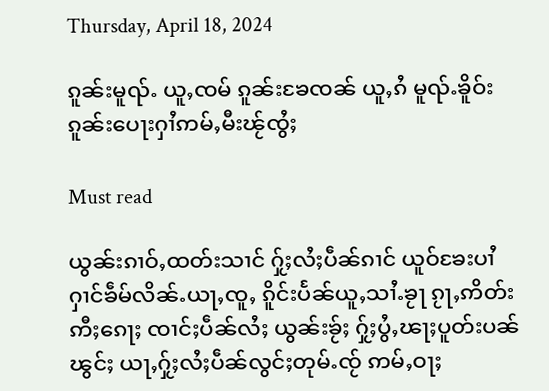Thursday, April 18, 2024

ၵူၼ်းမူၺ်ႉ ယူႇၸမ် ၵူၼ်းၶႄၸၼ် ယူႇၵႆ မူၺ်ႉၶိူဝ်းၵူၼ်းပေႃးႁၢႆဢမ်ႇမီးၽႂ်ၸွႆႈ

Must read

ယွၼ်းၵၢဝ်ႇထတ်းသၢင် ႁႂ်ႈလႆႈပဵၼ်ၵၢင် ယူဝ်ၶႄးပၢႆႁၢင်ၶဵမ်လိၼ်ႉယႃႇၸူႇ ၵိူင်းပႅၼ်ယူႇသၢႆႉၶႂႃ ၵႂႃႇဢိတ်းဢီႈၵေႃႈ ၸၢင်ႈပဵၼ်လႆႈ ယွၼ်းၶႂ်ႈ ႁႂ်ႈပွႆႇၽႃႈပူတ်းပၼ်ၽွင်ႈ ယႃႇႁႂ်ႈလႆႈပဵၼ်လွင်ႈတုမ်ႉၸႂ် ဢမ်ႇဝႃႈ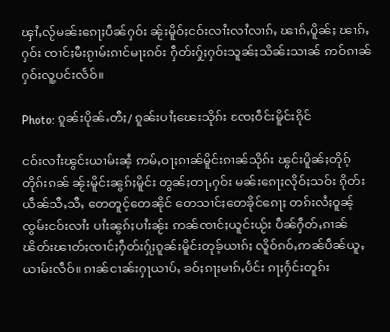ၾၢႆႇလႂ်မၼ်းၵေႃႈပဵၼ်ႁဝ်း ၼႂ်းမိူဝ်ႈငဝ်းလၢႆးလၢႆလၢၵ်ႇ ၽၢၵ်ႇပိူၼ်ႈ ၽၢၵ်ႇႁဝ်း ၸၢင်ႈမီးၵႂၢမ်းၵၢင်မႃးၵဝ်း ႁဵတ်းႁႂ်ႈႁဝ်းသူၼ်ႈသိၼ်းသၢၼ် ဢဝ်ၵၢၼ်ႁဝ်းလူ့ပင်းလႅဝ်။

Photo: ၵူၼ်းပိုၼ်ႉတီႈ/ ၵူၼ်းပၢႆႈၽေးသိုၵ်း ၸႄႈဝဵင်းမိူင်းၵိုင်

ငဝ်းလၢႆးၽွင်းယၢမ်းၼႆ့ ဢမ်ႇဝႃႈၵၢၼ်မိူင်းၵၢၼ်သိုၵ်း ၽွင်းပိူၼ်ႈတိုၵ့်တိုၵ်းၵၼ် ၼႂ်းမိူင်းၼွၵ်ႈမိူင်း တွၼ်ႈတႃႇႁဝ်း မၼ်းၵေႃႈလိုဝ်ႈသဝ်း ၵိုတ်းယဵၼ်သီႇသီႇ တေတူင့်တေၼိုင် တေသၢင်ႈတေၶိုင်ၵေႃႈ တၵ်းလႆႈဝူၼ့်ၸွမ်းငဝ်းလၢႆး ပၢႆးၼွၵ်ႈပၢႆးၼႂ်း ဢၼ်ၸၢင်ႈယူင်းယႂ်း ပဵၼ်ႁဵတ်ႇၵၢၼ် ၽိတ်းၽၢတ်ႈၸၢင်ႈႁဵတ်းႁႂ်ႈၵူၼ်းမိူင်းတုၶ့်ယၢၵ်ႈ လိူဝ်ၵဝ်ႇဢၼ်ပဵၼ်ယူႇယၢမ်းလဵဝ်။ ၵၢၼ်ငၢၼ်းႁႃယၢပ်ႇ ၶဝ်ႈၵႃႈမၢၵ်ႇပႅင်း ၵႃႈႁႅင်းတူၵ်း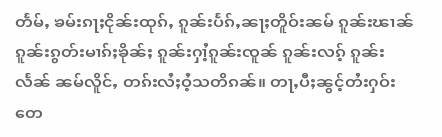တႅမ်ႇ ၶမ်းၵႃႈငိုၼ်းထုၵ်ႇ ၵူၼ်းပႅၵ်ႇၼႃႈတိူဝ်းၼမ် ၵူၼ်းၽၢၼ်ၵူၼ်းၵွတ်းမၢၵ်ႈၶိုၼ်ႈ ၵူၼ်းႁၢႆ့ၵူၼ်းၸူၼ် ၵူၼ်းလၵ့် ၵူၼ်းလႅၼ် ၼမ်လိူင်ႇ တၵ်းလႆႈဝႆ့သတိၵၼ်။ တႃႇပီႈၼွင့်တႆးႁဝ်းတေ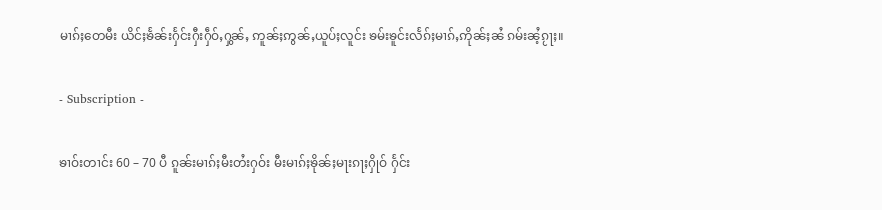မၢၵ်ႈတေမီး ယိင်ႈၶႅၼ်းႁႅင်းႁီးႁဵဝ်ႇႁွၼ်ႇ ဢူၼ်ႈဢွၼ်ႇယူပ်ႈလူင်း ၶမ်းၶူင်းလႅၵ်ႈမၢၵ်ႇဢိုၼ်ႈၼႆ ၵမ်းၼႆ့ၵႂႃႈ။

- Subscription -

ၶၢဝ်းတၢင်း 60 – 70 ပီ ၵူၼ်းမၢၵ်ႈမီးတႆးႁဝ်း မီးမၢၵ်ႈၶိုၼ်ႈမႃးၵႃႈႁိုဝ် ႁႅင်း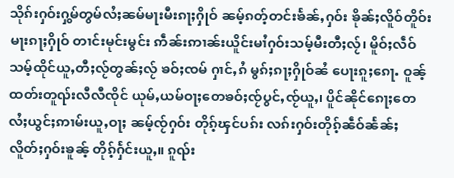သိုၵ်းႁဝ်းႁွမ်တွမ်လႆႈၼမ်မႃးမီးၵႃႈႁိုဝ် ၼမ့်ၵတ့်တင်းၶႅၼ်ႇႁဝ်း ၶိုၼ်ႈလိူဝ်တိူဝ်းမႃးၵႃႈႁိုဝ် တၢင်းမုင်းမွင်း ဢဵၼ်းဢၢၼ်းယိူင်းမၢႆႁဝ်းသမ့်မီးတီႈလႂ်၊ မိူဝ်ႈလဵဝ်သမ့်ထိုင်ယူႇတီႈလႂ်တွၼ်ႈလႂ် ၶဝ်ႈၸမ် ႁၢင်ႇၵႆ မွၵ်ႈၵႃႈႁိုဝ်ၼႆ ပေႃးၵူႈၵေႃႉ ဝူၼ့်ထတ်းတူၺ်းလီလီၸိုင် ယုမ်ႇယမ်ဝႃႈတေၶဝ်ႈၸႂ်ပွင်ႇၸႂ်ယူႇ၊ ပိူင်ၼိုင်ၵေႃႈတေလႆႈယွင်ႈဢၢမ်းယူႇဝႃႈ ၼမ့်ၸႂ်ႁဝ်း တိုၵ့်ၾင်ပၵ်း လၵ်းႁဝ်းတိုၵ့်ၼဵဝ်ၼႅၼ်ႈ လိူတ်ႈႁဝ်းၶူၼ့် တိုၵ့်ႁႅင်းယူႇ။ ၵူၺ်း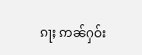ၵႃႈ ဢၼ်ႁဝ်း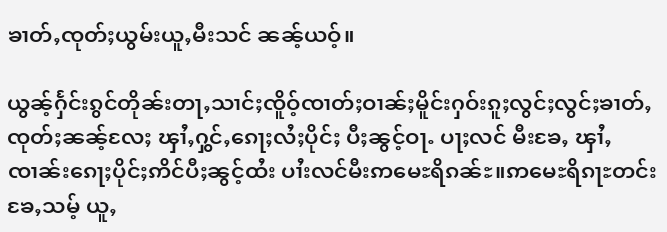ၶၢတ်ႇၸုတ်ႈယွမ်းယူႇမီးသင် ၼၼ့်ယဝ့်။

ယွၼ့်ႁႅင်းၵွင်တိုၼ်းတႃႇသၢင်ႈၸိူဝ့်ၸၢတ်ႈဝၢၼ်ႈမိူင်းႁဝ်းၵူႈလွင်ႈလွင်ႈၶၢတ်ႇၸုတ်ႈၼၼ့်လႄႈ ၾၢႆႇႁွင်ႇၵေႃႈလႆႈပိုင်ႈ ပီႈၼွင့်ဝႃႉ ပႃႈလင် မီးၶႄႇ ၾၢႆႇၸၢၼ်းၵေႃႈပိုင်ႈဢိင်ပီႈၼွင့်ထႆး ပၢႆးလင်မီးဢမေႊရိၵၼ်ႊ။ဢမေႊရိၵႃႊတင်းၶႄႇသမ့် ယူႇ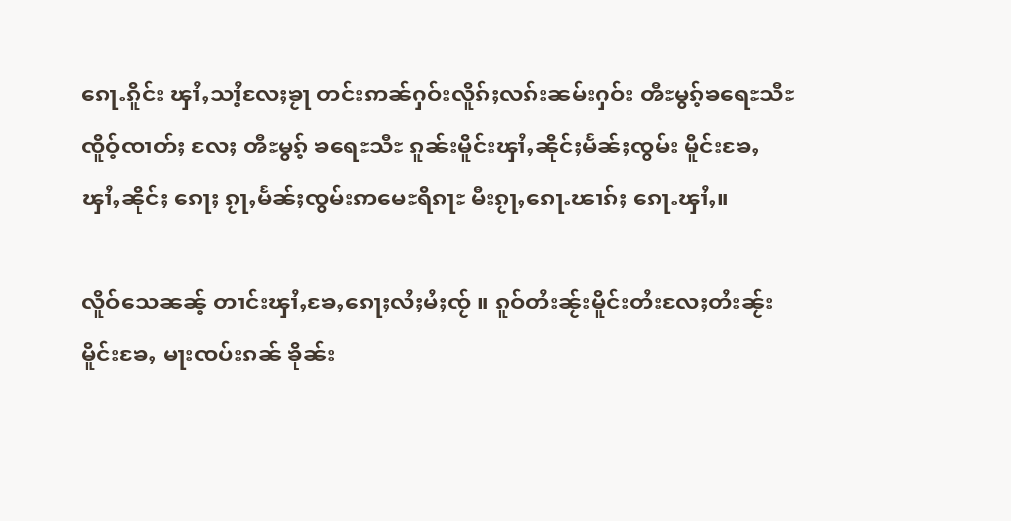ၵေႃႉၵိူင်း ၾၢႆႇသၢႆ့လႄႈၶႂႃ တင်းဢၼ်ႁဝ်းလိူၵ်ႈလၵ်းၼမ်းႁဝ်း ၻီႊမွၵ့်ၶရေႊသီႊၸိူဝ့်ၸၢတ်ႈ လႄႈ ၻီႊမွၵ့် ၶရေႊသီႊ ၵူၼ်းမိူင်းၾၢႆႇၼိုင်ႈမႅၼ်ႈၸွမ်း မိူင်းၶႄႇ ၾၢႆႇၼိုင်ႈ ၵေႃႈ ၵႂႃႇမႅၼ်ႈၸွမ်းဢမေႊရိၵႃႊ မီးၵႂႃႇၵေႃႉၽၢၵ်ႈ ၵေႃႉၾၢႆႇ။

လိူဝ်သေၼၼ့် တၢင်းၾၢႆႇၶႄႇၵေႃႈလႆႈမႆႈၸႂ် ။ ၵူဝ်တႆးၼႂ်းမိူင်းတႆးလႄႈတႆးၼႂ်းမိူင်းၶႄႇ မႃးၸပ်းၵၼ် ၶိုၼ်း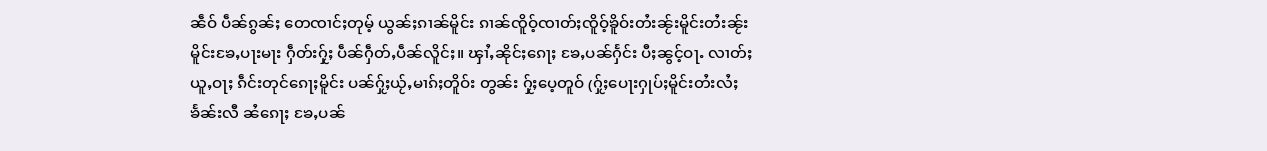ၼဵဝ် ပဵၼ်ၵွၼ်ႈ တေၸၢင်ႈတုမ့် ယွၼ်ႈၵၢၼ်မိူင်း ၵၢၼ်ၸိူဝ့်ၸၢတ်ႈၸိူဝ့်ၶိူဝ်းတႆးၼႂ်းမိူင်းတႆးၼႂ်းမိူင်းၶႄႇပႃးမႃး ႁဵတ်းႁႂ်ႈ ပဵၼ်ႁဵတ်ႇပဵၼ်လိူင်ႈ။ ၾၢႆႇၼိုင်ႈၵေႃႈ ၶႄႇပၼ်ႁႅင်း ပီႈၼွင့်ဝႃႉ လၢတ်ႈယူႇဝႃႈ ၵဵင်းတုင်ၵေႃႈမိူင်း ပၼ်ႁႂ်ႈယႂ်ႇမၢၵ်ႈတိူဝ်း တွၼ်း ႁႂ်ႈပေ့တူဝ် (ႁႂ်ႈပေႃးႁုပ်ႈမိူင်းတႆးလႆႈၶႅၼ်းလီ ၼႆၵေႃႈ ၶႄႇပၼ်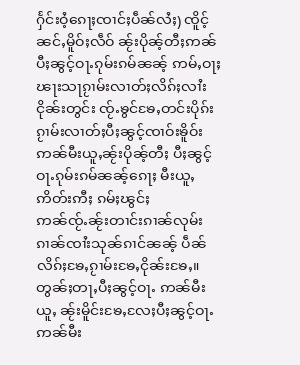ႁႅင်းဝႆ့ၵေႃႈၸၢင်ႈပဵၼ်လႆႈ) ၸိူင့်ၼင်ႇမိူဝ်ႈလဵဝ် ၼႂ်းပိုၼ့်တီႈဢၼ်ပီႈၼွင့်ဝႃႉၵုမ်းၵမ်ၼၼ့် ဢမ်ႇဝႃႈ ၽႃးသႃၵႂၢမ်းလၢတ်ႈလိၵ်ႈလၢႆး ငိုၼ်းတွင်း ၸႂ်ႉၶွင်ၶႄႇတင်းပိုၵ်း ၵႂၢမ်းလၢတ်ႈပီႈၼွင့်ၸၢဝ်းၶိူဝ်းဢၼ်မီးယူႇၼႂ်းပိုၼ့်တီႈ ပီႈၼွင့်ဝႃႉၵုမ်းၵမ်ၼၼ့်ၵေႃႈ မီးယူႇဢိတ်းဢီႈ ၵမ်ႈၽွင်ႈ ဢၼ်ၸႂ်ႉၼႂ်းတၢင်းၵၢၼ်လုမ်းၵၢၼ်ၸၢႆးသုၼ်ၵၢင်ၼၼ့် ပဵၼ်လိၵ်ႈၶႄႇၵႂၢမ်းၶႄႇငိုၼ်းၶႄႇ။ တွၼ်ႈတႃႇပီႈၼွင့်ဝႃႉ ဢၼ်မီးယူႇ ၼႂ်းမိူင်းၶႄႇလႄႈပီႈၼွင့်ဝႃႉဢၼ်မီး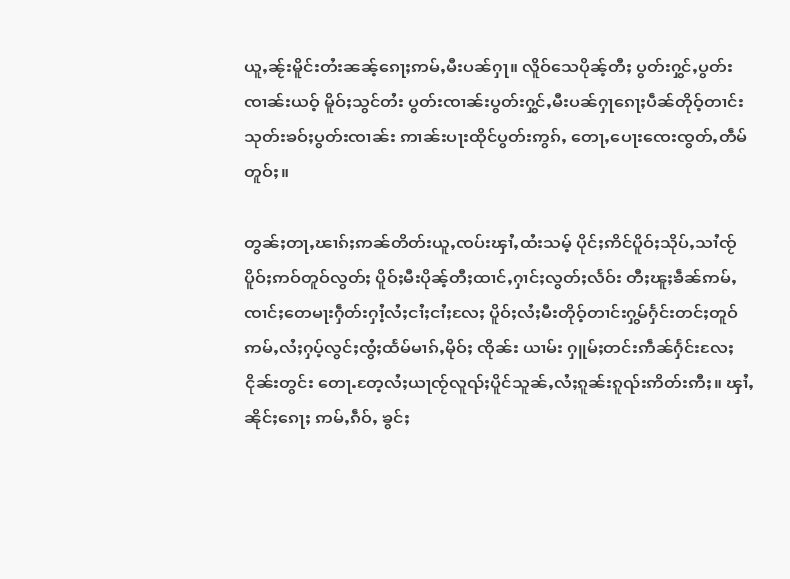ယူႇၼႂ်းမိူင်းတႆးၼၼ့်ၵေႃႈဢမ်ႇမီးပၼ်ႁႃ။ လိူဝ်သေပိုၼ့်တီႈ ပွတ်းႁွင်ႇပွတ်းၸၢၼ်းယဝ့် မိူဝ်ႈသွင်တႆး ပွတ်းၸၢၼ်းပွတ်းႁွင်ႇမီးပၼ်ႁႃၵေႃႈပဵၼ်တိုဝ့်တၢင်းသုတ်းၶဝ်ႈပွတ်းၸၢၼ်း ဢၢၼ်းပႃးထိုင်ပွတ်းဢွၵ်ႇ တေႃႇပေႃးၸေးၸွတ်ႇတဵမ်တူဝ်ႈ။

တွၼ်ႈတႃႇၽၢၵ်ႈဢၼ်တိတ်းယူႇၸပ်းၾၢႆႇထႆးသမ့် ပိုင်ႈဢိင်ပိူဝ်ႈသိုပ်ႇသၢႆၸႂ် ပိူဝ်ႈဢဝ်တူဝ်လွတ်ႈ ပိူဝ်ႈမီးပိုၼ့်တီႈထၢင်ႇႁၢင်ႈလွတ်ႈလႅဝ်း တီႈၽူႈၶဵၼ်ဢမ်ႇၸၢင်ႈတေမႃးႁဵတ်းႁၢႆ့လႆႈငၢႆႈငၢႆႈလႄႈ ပိူဝ်ႈလႆႈမီးတိုဝ့်တၢင်းႁွမ်ႁႅင်းတင်ႈတူဝ်ဢမ်ႇလႆႈႁပ့်လွင်ႈၸွႆႈထႅမ်မၢၵ်ႇမိုဝ်ႈ ၸိုၼ်း ယၢမ်း ႁူမ်ႈတင်းဢဵၼ်ႁႅင်းလႄႈငိုၼ်းတွင်း တေႃႉတႄ့လႆႈယႃၸႂ်လူၺ်ႈပိူင်သူၼ်ႇလႆႈၵူၼ်းၵူၺ်းဢိတ်းဢီႈ။ ၾၢႆႇၼိုင်ႈၵေႃႈ ဢမ်ႇၵဵဝ်ႇ ၶွင်ႈ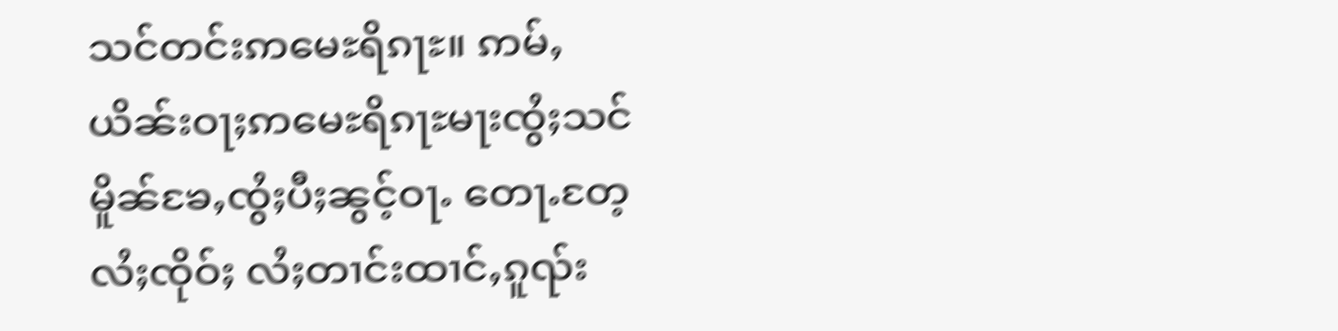သင်တင်းဢမေႊရိၵႃႊ။ ဢမ်ႇယိၼ်းဝႃႈဢမေႊရိၵႃႊမႃးၸွႆႈသင်မိူၼ်ၶႄႇၸွႆႈပီႈၼွင့်ဝႃႉ တေႃႉတႄ့လႆႈၸိုဝ်ႈ လႆႈတၢင်းထၢင်ႇၵူၺ်း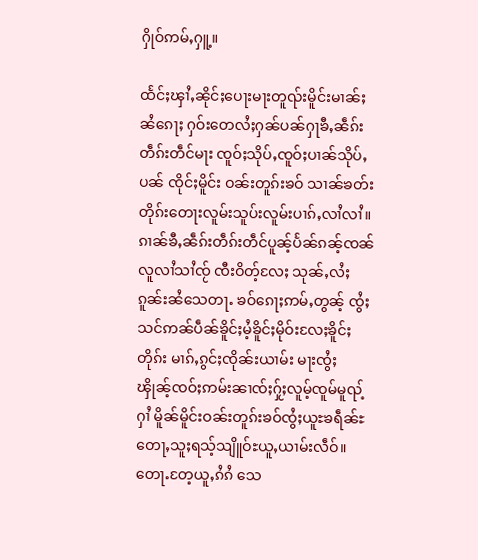ႁိုဝ်ဢမ်ႇႁူ့။

ထႅင်ႈၾၢႆႇၼိုင်ႈပေႃးမႃးတူၺ်းမိူင်းမၢၼ်ႈၼႆၵေႃႈ ႁဝ်းတေလႆႈႁၼ်ပၼ်ႁႃၶီႇၼဵၵ်းတဵၵ်းတဵင်မႃး ၸူဝ်ႈသိုပ်ႇၸူဝ်ႈပၢၼ်သိုပ်ႇပၼ် ၸိုင်ႈမိူင်း ဝၼ်းတူၵ်းၶဝ် သၢၼ်ၶတ်းတိုၵ်းတေႃးလူမ်းသူပ်းလူမ်းပၢၵ်ႇလၢႆလၢႆ။ ၵၢၼ်ၶီႇၼဵၵ်းတဵၵ်းတဵင်ပူၼ့်ပႅၼ်ၵၼ့်ၸၼ်လူလၢႆသၢႆၸႂ် ၸီးဝိတ့်လႄႈ သုၼ်ႇလႆႈၵူၼ်းၼႆသေတႃႉ ၶဝ်ၵေႃႈဢမ်ႇတွၼ့် ၸွႆႈသင်ဢၼ်ပဵၼ်ၶိူင်ႈမႆ့ၶိူင်ႈမိုဝ်းလႄႈၶိူင်ႈတိုၵ်း မၢၵ်ႇၵွင်ႈၸိုၼ်းယၢမ်း မႃးၸွႆႈ ၾိုၼ့်ၸဝ်ႈဢမ်းၼၢၸ်ႈႁႂ်ႈလူမ့်ၸူမ်မူၺ့်ႁၢႆ မိူၼ်မိူင်းဝၼ်းတူၵ်းၶဝ်ၸွႆႈယူႊၶရဵၼ်ႊ တေႃႇသူႈရသ့်သျိူဝ်ႊယူႇယၢမ်းလဵဝ်။ တေႃႉတႄ့ယူႇၵႆၵႆ သေ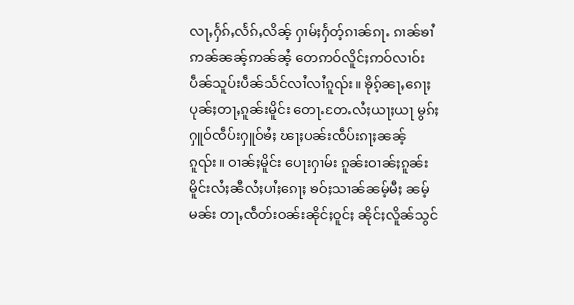လႃႇႁႅၵ်ႇလႅၵ်ႇလိၼ့် ႁၢမ်ႈႁႅတ့်ၵၢၼ်ၵႃႉ ၵၢၼ်ၶၢႆဢၼ်ၼၼ့်ဢၼ်ၼႆ့ တေဢဝ်လိူင်ႈဢဝ်လၢဝ်း ပဵၼ်သူပ်းပဵၼ်သႅင်လၢႆလၢႆၵူၺ်း။ ၶိုၵ့်ၼႃႇၵေႃႈ ပုၼ်ႈတႃႇၵူၼ်းမိူင်း တေႃႉတႄႉလႆႈယႃႈယႃ မွၵ်ႈႁူဝ်ၸဵပ်းႁူဝ်ၶႆႈ ၽႃႈပၼ်းၸဵပ်းၵႃႈၼၼ့်ၵူၺ်း။ ဝၢၼ်ႈမိူင်း ပေႃးႁၢမ်း ၵူၼ်းဝၢၼ်ႈၵူၼ်းမိူင်းလႆႈၼီလႆႈပၢႆႈၵေႃႈ ၶဝ်ႈသၢၼ်ၼမ့်မီႈ ၼမ့်မၼ်း တႃႇၸဵတ်းဝၼ်းၼိုင်ႈဝူင်ႈ ၼိုင်ႈလိူၼ်သွင်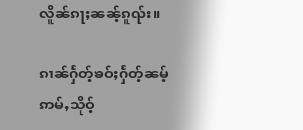လိူၼ်ၵႃႈၼၼ့်ၵူၺ်း။

ၵၢၼ်ႁႅတ့်ၶဝ်ႈႁႅတ့်ၼမ့် ဢမ်ႇသိုဝ့်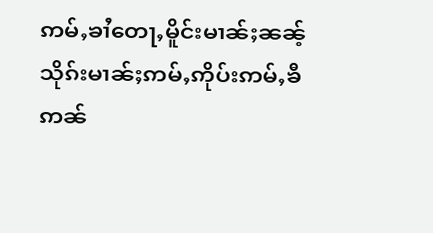ဢမ်ႇၶၢႆတေႃႇမိူင်းမၢၼ်ႈၼၼ့် သိုၵ်းမၢၼ်ႈဢမ်ႇဢိုပ်းဢမ်ႇၶီ ဢၼ်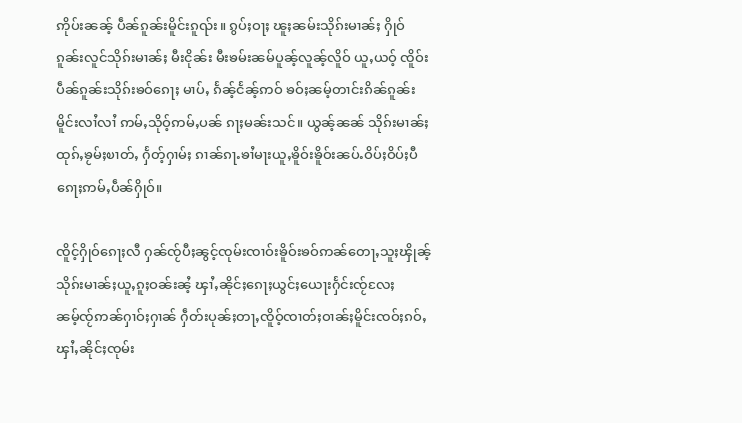ဢိုပ်းၼၼ့် ပဵၼ်ၵူၼ်းမိူင်းၵူၺ်း။ ၵွပ်ႈဝႃႈ ၽူႈၼမ်းသိုၵ်းမၢၼ်ႈ ႁိုဝ် ၵူၼ်းလူင်သိုၵ်းမၢၼ်ႈ မီးငိုၼ်း မီးၶမ်းၼမ်ပူၼ့်လူၼ့်လိူဝ် ယူႇယဝ့် ၸိူဝ်းပဵၼ်ၵူၼ်းသိုၵ်းၶဝ်ၵေႃႈ မၢပ်ႇ ၵႅၼ့်ငႅၼ့်ဢဝ် ၶဝ်ႈၼမ့်တၢင်းၵိၼ်ၵူၼ်းမိူင်းလၢႆလၢႆ ဢမ်ႇသိုဝ့်ဢမ်ႇပၼ် ၵႃႈမၼ်းသင်။ ယွၼ့်ၼၼ် သိုၵ်းမၢၼ်ႈထုၵ်ႇၶႂမ်ႈၿၢတ်ႇ ႁႅတ့်ႁၢမ်ႈ ၵၢၼ်ၵႃႉၶၢႆမႃးယူႇၶိူဝ်းၶိူဝ်းၼပ်ႉဝိပ်ႈဝိပ်ႈပီ ၵေႃႈဢမ်ႇပဵၼ်ႁိုဝ်။

ၸိူင့်ႁိုဝ်ၵေႃႈလီ ႁၼ်ၸႂ်ပီႈၼွင့်ၸုမ်းၸၢဝ်းၶိူဝ်းၶဝ်ဢၼ်တေႃႇသူႈၾိုၼ့်သိုၵ်းမၢၼ်ႈယူႇၵူႈဝၼ်းၼႆ့ ၾၢႆႇၼိုင်ႈၵေႃႈယွင်ႈယေႃးႁႅင်းၸႂ်လႄႈ ၼမ့်ၸႂ်ဢၼ်ႁၢဝ်ႈႁၢၼ် ႁဵတ်းပုၼ်ႈတႃႇၸိူဝ့်ၸၢတ်ႈဝၢၼ်ႈမိူင်းၸဝ်ႈၵဝ်ႇ ၾၢႆႇၼိုင်ႈၸုမ်း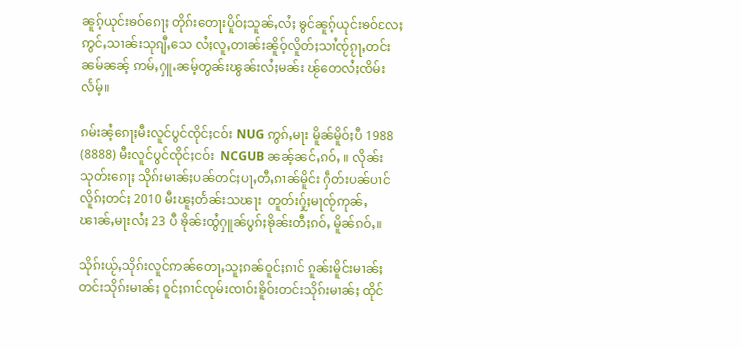ၼူၵ့်ယုင်းၶဝ်ၵေႃႈ တိုၵ်းတေႃးပိူဝ်ႈသူၼ်ႇလႆႈ ၶွင်ၼူၵ့်ယုင်းၶဝ်လႄႈဢွင်ႇသၢၼ်းသုၵျီႇသေ လႆႈလူႇတၢၼ်းၼိူဝ့်လိူတ်ႈသၢႆၸႂ်ၵႂႃႇတင်းၼမ်ၼၼ့် ဢမ်ႇႁူႉၼမ့်တွၼ်းၽွၼ်းလႆႈမၼ်း ၽႂ်တေလႆႈၸိမ်းလႅမ့်။

ၵမ်းၼႆ့ၵေႃႈမီးလူင်ပွင်ၸိုင်ႈငဝ်း NUG ဢွၵ်ႇမႃး မိူၼ်မိူဝ်ႈပီ 1988 (8888) မီးလူင်ပွင်ၸိုင်ႈငဝ်း  NCGUB ၼၼ့်ၼင်ႇၵဝ်ႇ ။ လိုၼ်းသုတ်းၵေႃႈ သိုၵ်းမၢၼ်ႈပၼ်တင်ႈပႃႇတီႇၵၢၼ်မိူင်း ႁဵတ်းပၼ်ပၢင်လိူၵ်ႈတင်ႈ 2010 မီးၽူႈတႅၼ်းသၽႃး  တူတ်းႁႂ်ႈမႃၸႂ်ဢုၼ်ႇ  ၽၢၼ်ႇမႃးလႆႈ 23 ပီ ၶိုၼ်းထွႆႁူၼ်ပွၵ်ႈၶိုၼ်းတီႈၵဝ်ႇ မိူၼ်ၵဝ်ႇ။

သိုၵ်းယႂ်ႇသိုၵ်းလူင်ဢၼ်တေႃႇသူႈၵၼ်ဝူင်ႈၵၢင် ၵူၼ်းမိူင်းမၢၼ်ႈတင်းသိုၵ်းမၢၼ်ႈ ဝူင်ႈၵၢင်ၸုမ်းၸၢဝ်းၶိူဝ်းတင်းသိုၵ်းမၢၼ်ႈ ထိုင်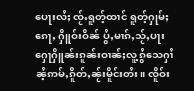ပေႃးလႆႈ ၸႂ်ႉရူတ့်ထၢင် ရူတ့်ႁုမ်ႈၵေႃႇ ႁိူဝ်းဝိၼ် ပွႆႇမၢၵ်ႇသႂ်ႇပႃးႁေႃႁိူၼ်းၵူၼ်းဝၢၼ်ႈလူ့ၵွႆသေႁၢႆ ၼႆ့ဢမ်ႇၵိူတ်ႇၼႂ်းမိူင်းတႆး။ ၸိူဝ်း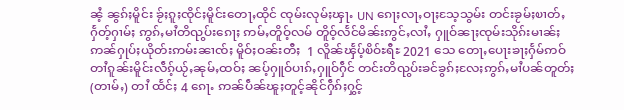ၼႆ့ ၼွၵ်ႈမိူင်း ၶႂ်ႈၵူႈၸိုင်ႈမိူင်းတေႃႇထိုင် ၸုမ်းလုမ်ႈၾႃႉ UN ၵေႃႈလႃႇဝႃႈသႄ့သွမ်း တင်းၶႂမ်ႈၿၢတ်ႇ  ႁႅတ့်ႁၢမ်ႈ ဢွၵ်ႇမၢႆတိၺွပ်းၵေႃႈ ဢမ်ႇတိူဝ့်လမ် တိူဝ့်လႅင်မိၼ်းဢွင်ႇလၢႆႇ ႁူဝ်ၼႃႈၸုမ်းသိုၵ်းမၢၼ်ႈ ဢၼ်ႁုပ်ႈယိုတ်းဢမ်းၼၢၸ်ႈ မိူဝ်ႈဝၼ်းတီႈ  1 လိူၼ်ၾႅပ့်ၿိဝ်ႊရီႊ 2021 သေ တေႃႇပေႃးၶႃႈႁႅမ်ဢဝ်တၢႆၵူၼ်းမိူင်းလဵၵ့်ယႂ်ႇၼုမ်ႇထဝ်ႈ ၼပ့်ႁူဝ်ပၢၵ်ႇႁူဝ်ႁဵင် တင်းတိၺွပ်းၶင်ၶွၵ်ႈလႄႈဢွၵ်ႇမၢႆပၼ်တူတ်ႈ (တၢမ်ႇ) တၢႆ ထႅင်ႈ 4 ၵေႃႉ ဢၼ်ပဵၼ်ၽူႈတူင့်ၼိုင်ႁဵၵ်ႈႁွင့်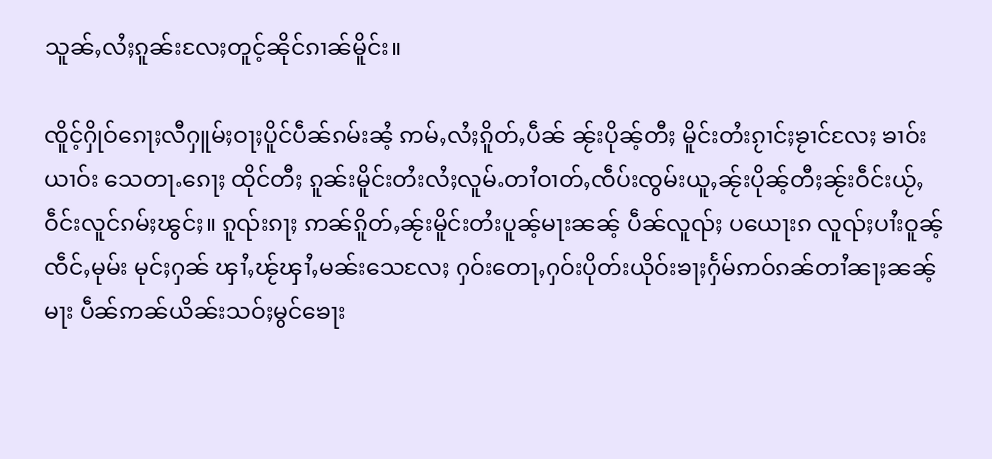သူၼ်ႇလႆႈၵူၼ်းလႄႈတူင့်ၼိုင်ၵၢၼ်မိူင်း။

ၸိူင့်ႁိုဝ်ၵေႃႈလီႁူမ်ႈဝႃႈပိူင်ပဵၼ်ၵမ်းၼႆ့ ဢမ်ႇလႆႈၵိူတ်ႇပဵၼ် ၼႂ်းပိုၼ့်တီႈ မိူင်းတႆးၵႂၢင်ႈၶႂၢင်လႄႈ ၶၢဝ်းယၢဝ်း သေတႃႉၵေႃႈ ထိုင်တီႈ ၵူၼ်းမိူင်းတႆးလႆႈလူမ်ႉတၢႆဝၢတ်ႇၸဵပ်းၸွမ်းယူႇၼႂ်းပိုၼ့်တီႈၼႂ်းဝဵင်းယႂ်ႇဝဵင်းလူင်ၵမ်ႈၽွင်ႈ။ ၵူၺ်းၵႃႈ ဢၼ်ၵိူတ်ႇၼႂ်းမိူင်းတႆးပူၼ့်မႃးၼၼ့် ပဵၼ်လူၺ်ႈ ပယေႃးၵ လူၺ်ႈပၢႆးဝူၼ့်ၸဵင်ႇမုမ်း မုင်ႈႁၼ် ၾၢႆႇၽႂ်ၾၢႆႇမၼ်းသေလႄႈ ႁဝ်းတေႃႇႁဝ်းပိုတ်းယိုဝ်းၶႃႈႁႅမ်ဢဝ်ၵၼ်တၢႆၼႃႈၼၼ့် မႃး ပဵၼ်ဢၼ်ယိၼ်းသဝ်ႈမွင်ၶေႃး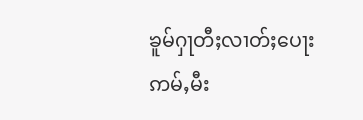ၶူမ်ႁႃတီႈလၢတ်ႈပေႃးဢမ်ႇမီး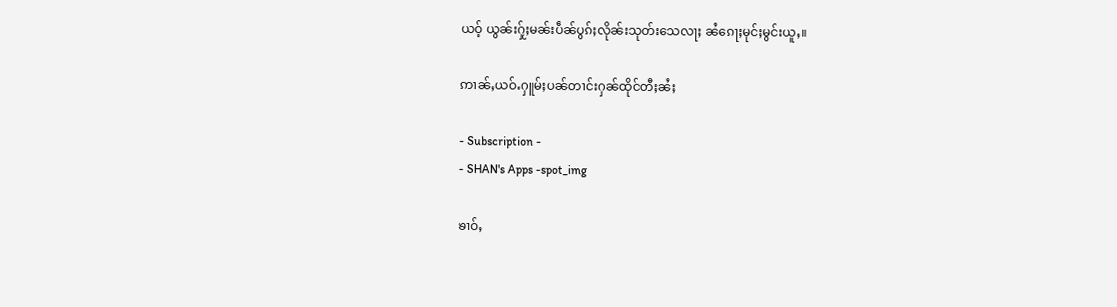ယဝ့် ယွၼ်းႁႂ်ႈမၼ်းပဵၼ်ပွၵ်ႈလိုၼ်းသုတ်းသေလႃႈ ၼႆၵေႃႈမုင်ႈမွင်းယူႇ။

ဢၢၼ်ႇယဝ်ႉႁူမ်ႈပၼ်တၢင်းႁၼ်ထိုင်တီႈၼႆႈ

- Subscription -
- SHAN's Apps -spot_img

ၶၢဝ်ႇ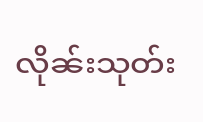လိုၼ်းသုတ်း